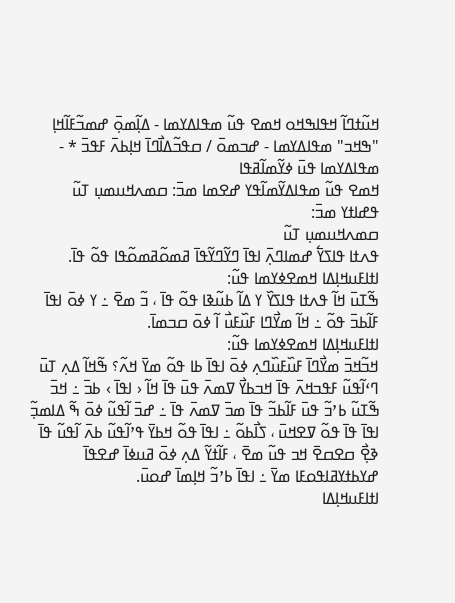ߞߎ߬ߙߣߊ߬ ߞߟߊߒߞߋ ߞߘߐ ߟߎ߬ ߘߟߊߡߌߘߊ - ߡߊ߲߬ߘߋ߲߫ ߝߘߏ߬ߓߊ߬ߞߊ߲ "ߒߞߏ" ߘߟߊߡߌߘߊ - ߝߏߘߋ߫ / ߛߟߏ߬ߡߊ߯ߣߊ߫ ߞߊ߲ߕߍ߫ ߓߟߏ߫ * - ߘߟߊߡߌߘߊ ߟߎ߫ ߦߌ߬ߘߊ߬ߥߟߊ
ߞߘߐ ߟߎ߬ ߘߟߊߡߌ߬ߘߊ߬ߟߌ ߝߐߘߊ ߘߏ߫: ߛߘߍߞߎߘߎ߲ ߠߎ߬   ߟߝߊߙߌ ߘߏ߫:
ߛߘߍߞߎߘߎ߲ ߠߎ߬
ߟߍߙߊ ߟߊߖߌ߱ ߝߘߊߣߍ߲߫ ߊߟߊ߫ ߣߌ߬ߣߌ߬ߟߊ߫ ߥߘߋ߬ߥߘߋ߬ߟߊ ߟߋ߬ ߟߊ߫.
ߊߙߊߓߎߞߊ߲ߡߊ ߞߘߐߦߌߘߊ ߟߎ߬:
ߒ߬ߠߎ߫ ߞߊ߬ ߟߍߙߊ ߟߊߖߌ߰ ߌ ߡߊ߬ ߕߎ߬ߢߊ ߟߋ߬ ߟߊ߫ ، ߏ߬ ߘߐ߫ ߸ ߌ ߦߋ߫ ߊߟߊ߫ ߓߊ߬ߕߏ߫ ߟߋ߬ ߸ ߞߊ߬ ߘߌ߯ߣߊ ߓߎ߰ߓߎ߯ ߊ߬ ߦߋ߫ ߛߏߘߊ߫.
ߊߙߊߓߎߞߊ߲ߡߊ ߞߘߐߦߌߘߊ ߟߎ߬:
ߞߏ߬ߞߏ߫ ߘߌ߯ߣߊ߫ ߓߎ߰ߓߎ߰ߣߍ߲ ߦߋ߫ ߊߟߊ߫ ߕߊ ߟߋ߬ ߘߌ߫ ߞߍ߬؟ ߒ߬ߞߊ߬ ߡߍ߲ ߠߎ߫ ߣߵߊ߬ߟߎ߬ ߓߟߏߞߍ߫ ߟߊ߫ ߞߏߕߌ߯ ߜߘߍ߫ ߟߎ߫ ߟߊ߫ ߞߊ߬ ‹ ߊߟߊ߫ › ߕߏ߫ ߸ ߞߏ߫ ߒ߬ߠߎ߬ ߕߴߏ߬ ߟߎ߫ ߓߊ߬ߕߏ߬ ߟߊ߫ ߘߏ߫ ߜߘߍ߫ ߟߊ߫ ߸ ߝߏ߫ ߊ߬ߟߎ߬ ߦߋ߫ ߒ߬ ߡߊߘߏ߲߬ ߊߟߊ߫ ߟߊ߫ ߟߋ߬ ߜߐߞߎ߫ ، ߖߊ߯ߕߋ߬ ߸ ߊߟߊ߫ ߟߋ߬ ߞߕߌ߫ ߟߴߊ߬ߟߎ߬ ߕߍ߫ ߊ߬ߟߎ߬ ߟߊ߫ ߢߐ߲߯ ߛߐߛߐ߫ ߞߏ ߟߎ߬ ߘߐ߫ ، ߓߊ߬ߙߌ߬ ߡߍ߲ ߦߋ߫ ߥߎߦߊ߫ ߝߐߟߊ߫ ߝߌߕߙߌߥߊߟߋߓߊ ߘߌ߫ ߸ ߊߟߊ߫ ߕߴߏ߬ ߞߊ߲ߘߊ߫ ߝߋߎ߫.
ߊߙߊߓߎߞߊ߲ߡߊ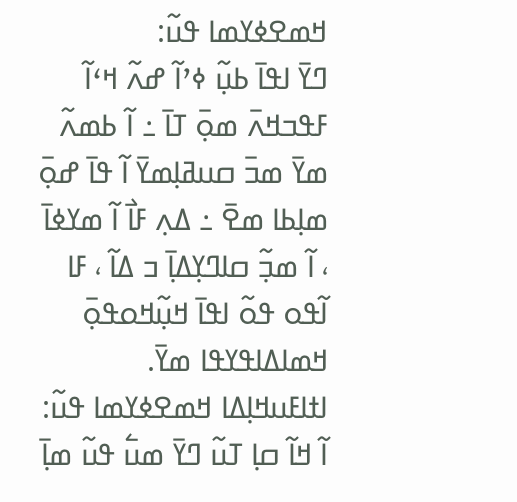ߞߘߐߦߌߘߊ ߟߎ߬:
ߣߌ߫ ߊߟߊ߫ ߕߎ߲߬ ߦߴߊ߬ ߝߍ߬ ߞߵߊ߬ ߓߟߏߞߍ߫ ߘߋ߲߫ ߠߊ߫ ߸ ߊ߬ ߕߘߍ߬ ߘߌ߫ ߘߏ߫ ߛߎߥߊ߲ߘߌ߫ ߊ߬ ߟߊ߫ ߝߋ߲߫ ߘߊ߲ߕߊ ߘߐ߫ ߸ ߡߍ߲ ߓߊ߯ ߊ߬ ߘߌߦߊ߫ ، ߊ߬ ߘߏ߲߬ ߛߊߣߌ߲ߡߊ߲߫ ߏ ߡߊ߬ ، ߓߊ ߊ߬ߟߋ ߟߋ߬ ߊߟߊ߫ ߞߎ߲߬ߞߋߟߋ߲߫ ߞߘߊߡߊߟߌߟߊ ߘߌ߫.
ߊߙߊߓߎߞߊ߲ߡߊ ߞߘߐߦߌߘߊ ߟߎ߬:
ߊ߬ ߞߊ߬ ߛߊ߲ ߠߎ߬ ߣߌ߫ ߘߎ߱ ߟߎ߬ ߘߊ߲߫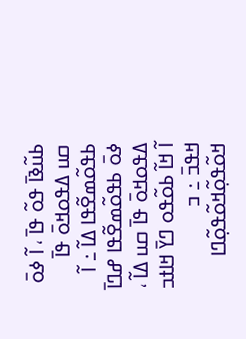ߕߎ߬ߢߊ߫ ߟߋ߬ ߟߊ߫ ، ߊ߬ ߦߋ߫ ߛߎ ߡߟߋߞߋ߫ ߟߊ߫ ߕߟߋ߬ߘߐ߬ߟߊ ߡߊ߬ ߸ ߊ߬ ߦߋ߫ ߕߟߋ߬ߘߐ߬ߟߊ ߝߣߊ߫ ߡߟߋߞߋ߫ ߟߊ߫ ߛߎ ߡߊ߬ ، ߊ߬ ߞߊ߬ ߕߋ߬ߟߋ ߣߌ߫ ߞߊߙߏ ߞߟߏ߫ ߸ ߏ ߞߋ߬ߟߋ߲߬ߞߋ߬ߟߋ߲߬ߣߊ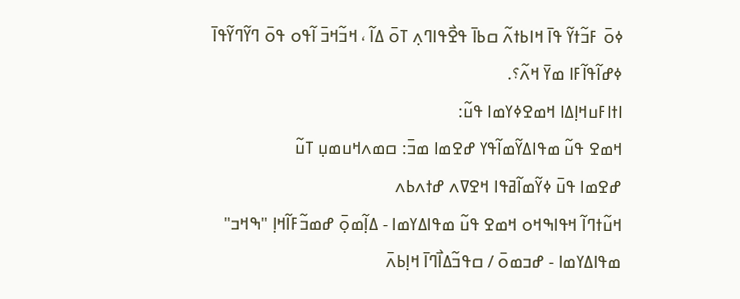ߦߋ߫ ߓߏ߬ߙߌ߬ ߟߊ߫ ߞߊߕߙߍ߬ ߛߕߊ߫ ߟߐ߯ߟߊߣߍ߲ ߠߋ߫ ߡߊ߬ ، ߞߏ߬ߞߏ߫ ߊ߬ߟߋ ߟߋ߫ ߣߌ߬ߣߌ߬ߟߊ߫ ߦߝߊ߬ߟߊ߬ߓߊ ߘߌ߫ ߞߍ߬؟.
ߊߙߊߓߎߞߊ߲ߡߊ ߞߘߐߦߌߘߊ ߟߎ߬:
ߞߘߐ ߟߎ߬ ߘߟߊߡߌ߬ߘߊ߬ߟߌ ߝߐߘߊ ߘߏ߫: ߛߘߍߞߎߘߎ߲ ߠߎ߬
ߝߐߘߊ ߟߎ߫ ߦߌ߬ߘߊ߬ߥߟߊ ߞߐߜߍ ߝߙߍߕߍ
ߞߎ߬ߙߣߊ߬ ߞߟߊߒߞߋ ߞߘߐ ߟߎ߬ ߘߟߊߡߌߘߊ - ߡߊ߲߬ߘߋ߲߫ ߝߘߏ߬ߓߊ߬ߞߊ߲ "ߒߞߏ" ߘߟߊߡߌߘߊ - ߝߏߘߋ߫ / ߛߟߏ߬ߡߊ߯ߣߊ߫ ߞߊ߲ߕߍ߫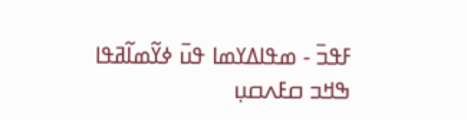ߓߟߏ߫ - ߘߟߊߡߌߘߊ ߟߎ߫ ߦߌ߬ߘߊ߬ߥߟߊ
ߒߞߏ ߛߓߍߛߎ߲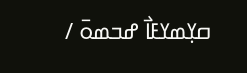ߛߌ߲ߘߌߓߊ߯ ߝߏߘߋ߫ /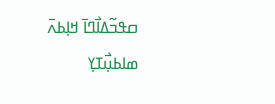ߛߟߏ߬ߡߊ߯ߣߊ߫ ߞߊ߲ߕߍ߫
ߘߊߕߎ߲߯ߠߌ߲